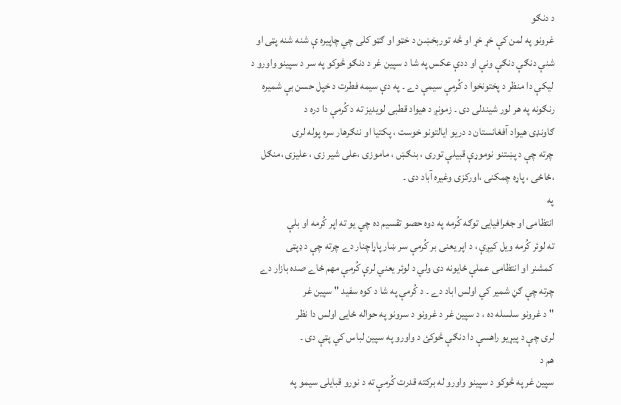د دنګو
غرونو په لمن کې خړ خړ او څه توربخښن د خټو او ګټو کلی چي چاپيره ې شنه شنه پټی او
شنې دنګې دنګې ونې او ددې عکس په شا د سپين غر د دنګو څوکو په سر د سپينو واورو د
ليکې دا منظر د پختونخوا د کُرمې سيمې دے ۔ په دې سيمه فطرت د خپل حسن بې شميره
رنګونه په هر لور شيندلی دی ۔ زمونږ د هيواد قطبی لويديز ته د کُرمې دا دره د
ګاونډی هيواد آفغانستان د دريو ايالتونو خوست ، پکتيا او ننګرهار سره پوله لری
چرته چې د پښتنو نوموړې قبيلې توری ، بنګښ ، ماموزی ،علی شير زی ، عليزی ،منګل
،ځاځی ، پاړه چمکنی ،اورکزی وغيره آباد دی ۔
په
انتظامی او جغرافيايی توګه کُرمه په دوه حصو تقسيم ده چي يو ته اپر کُرمه او بلې
ته لوئر کُرمه ويل کيږې ، د اپر يعنی بر کُرمې سر ښار پاړاچنار دے چرته چې د ډپټی
کمشنر او انتظامی عملې ځايونه دی ولي د لوئر يعني لرې کُرمې مهم ځاے صده بازار دے
چرته چې ګڼ شمير کي اولس اباد دے ۔ د کُرمې په شا د کوه سفيد " سپين غر
" د غرونو سلسله ده ، د سپين غر د غرونو د سرونو په حواله ځايی اولس دا نظر
لری چې د پيړيو راهسې دا دنګې څوکئ د واورو په سپين لباس کي پټې دی ۔
هم د
سپين غر په څوکو د سپينو واورو له برکته قدرت کُرمې ته د نورو قبايلی سيمو په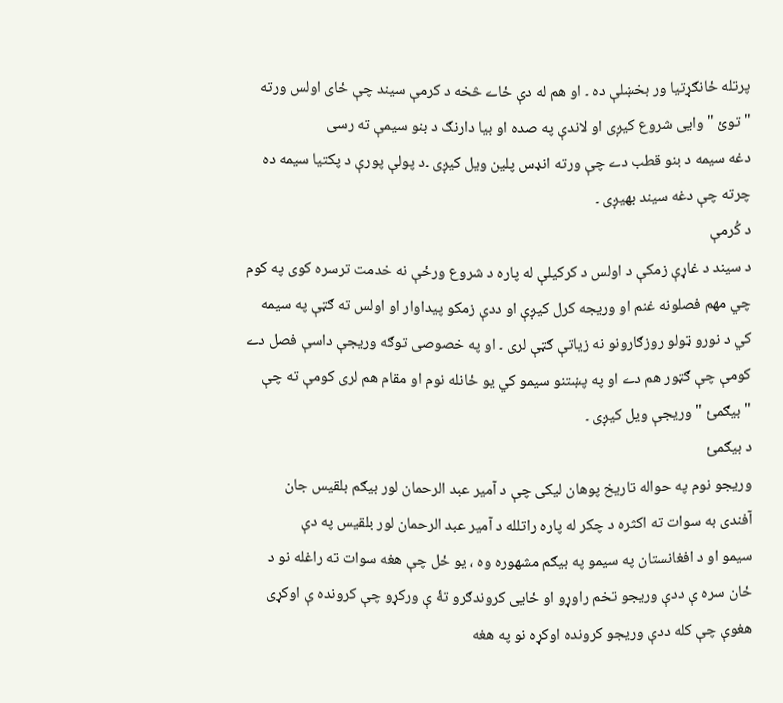پرتله ځانګړتيا ور بخښلې ده ۔ او هم له دې ځاے څخه د کرمې سيند چې ځای اولس ورته
" توئ " وايی شروع کيږی او لاندې په صده او بيا دارنګ د بنو سيمې ته رسی
دغه سيمه د بنو قطب دے چې ورته انډس پلين ويل کيږی ۔د پولې پورې د پکتيا سيمه ده
چرته چې دغه سيند بهيږی ۔
د کُرمې
د سيند د غاړې زمکې د اولس د کرکيلې له پاره د شروع ورځې نه خدمت ترسره کوی په کوم
چي مهم فصلونه غنم او وريجه کرل کيږې او ددې زمکو پيداوار او اولس ته ګټې په سيمه
کي د نورو ټولو روزګارونو نه زياتې ګټې لری ۔ او په خصوصی توګه وريجې داسې فصل دے
کومې چې ګټور هم دے او په پښتنو سيمو کي يو ځانله نوم او مقام هم لری کومې ته چې
" بيګمئ " وريجې ويل کيږی ۔
د بيګمئ
وريجو نوم په حواله تاريخ پوهان ليکی چې د آمير عبد الرحمان لور بيګم بلقيس جان
آفندی به سوات ته اکثره د چکر له پاره راتلله د آمير عبد الرحمان لور بلقيس په دې
سيمو او د افغانستان په سيمو په بيګم مشهوره وه ، يو ځل چې هغه سوات ته راغله نو د
ځان سره ې ددې وريجو تخم راوړو او ځايی کروندګرو تۀ ې ورکړو چې کرونده ې اوکړی
هغوې چې کله ددې وريجو کرونده اوکړه نو په هغه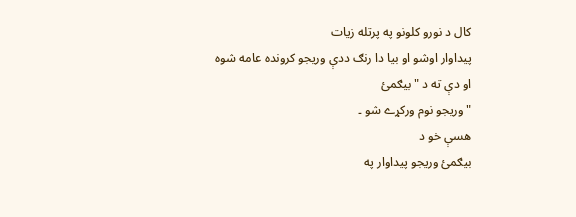کال د نورو کلونو په پرتله زيات
پيداوار اوشو او بيا دا رنګ ددې وريجو کرونده عامه شوه او دې ته د "بيګمئ
" وريجو نوم ورکړے شو ۔
هسې خو د
بيګمئ وريجو پيداوار په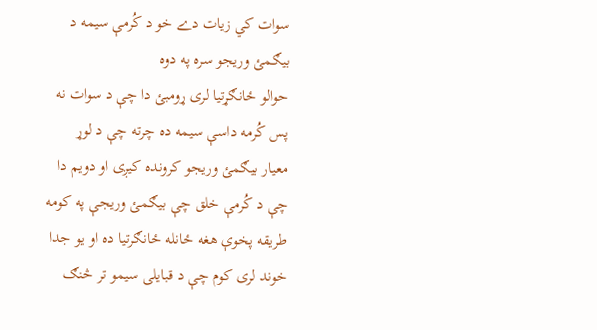سوات کي زيات دے خو د کُرمې سيمه د بيګمئ وريجو سره په دوه
حوالو ځانګړتيا لری ړومبئ دا چې د سوات نه پس کُرمه داسې سيمه ده چرته چې د لوړ
معيار بيګمئ وريجو کرونده کيږی او دويم دا چې د کُرمې خلق چې بيګمئ وريجې په کومه
طريقه پخوې هغه ځانله ځانګرتيا ده او يو جدا خوند لری کوم چې د قبايلی سيمو تر څنګ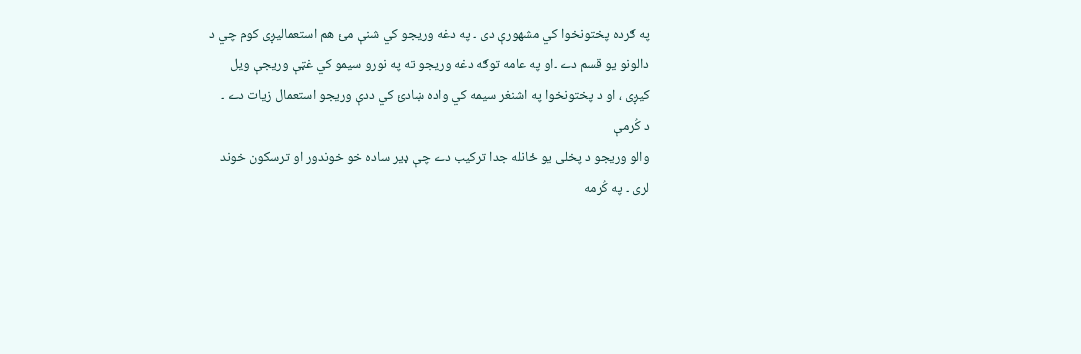په ګرده پختونخوا کي مشهورې دی ۔ په دغه وريجو کي شنې مئ هم استعماليږی کوم چي د
دالونو يو قسم دے ۔او په عامه توګه دغه وريجو ته په نورو سيمو کي غټې وريجې ويل
کيږی ، او د پختونخوا په اشنغر سيمه کي واده ښادئ کي ددې وريجو استعمال زيات دے ۔
د کُرمې
والو وريجو د پخلی يو ځانله جدا ترکيب دے چې ډير ساده خو خوندور او ترسکون خوند
لری ۔ په کُرمه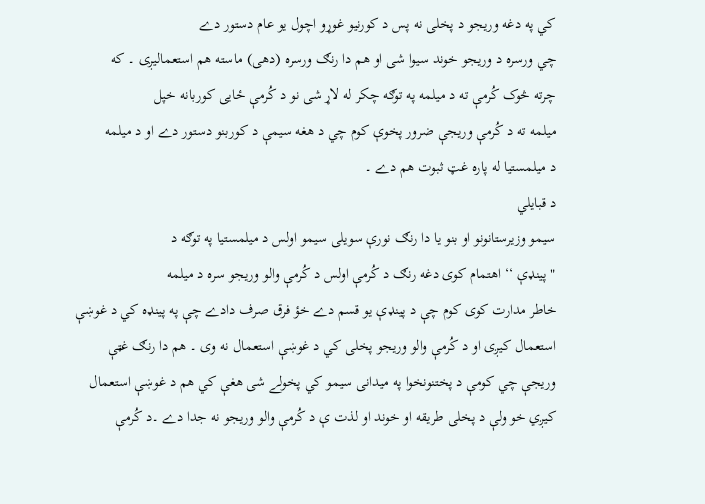کي په دغه وريجو د پخلی نه پس د کورنيو غوړو اچول يو عام دستور دے
چي ورسره د وريجو خوند سيوا شی او هم دا رنګ ورسره (دهی) ماسته هم استعماليږی ۔ که
چرته څوک کُرمې ته د ميلمه په توګه چکر له لاړ شی نو د کُرمې ځايی کوربانه خپل
ميلمه ته د کُرمې وريجې ضرور پخوې کوم چي د هغه سيمې د کوربنو دستور دے او د ميلمه
د ميلمستيا له پاره غټ ثبوت هم دے ۔
د قبايلي
سيمو وزيرستانونو او بنو يا دا رنګ نورې سويلی سيمو اولس د ميلمستيا په توګه د
" پينډې ‘‘ اهتمام کوی دغه رنګ د کُرمې اولس د کُرمې والو وريجو سره د ميلمه
خاطر مدارت کوی کوم چې د پينډې يو قسم دے خؤ فرق صرف دادے چې په پينډه کي د غوښې
استعمال کيږی او د کُرمې والو وريجو پخلی کي د غوښې استعمال نه وی ۔ هم دا رنګ غټې
وريجې چي کومې د پختنونخوا په ميدانی سيمو کي پخولے شی هغې کي هم د غوښې استعمال
کيږي خو ولې د پخلی طريقه او خوند او لذت ې د کُرمې والو وريجو نه جدا دے ۔د کُرمې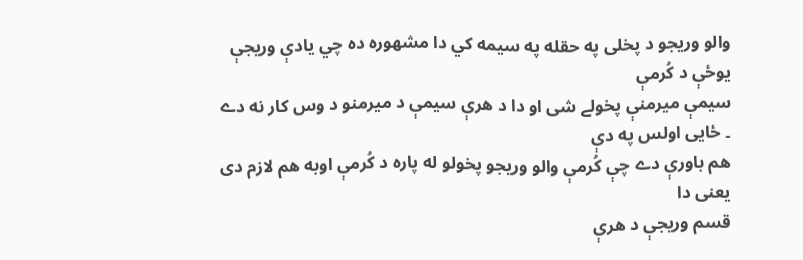والو وريجو د پخلی په حقله په سيمه کي دا مشهوره ده چي يادې وريجې يوځې د کُرمې
سيمې ميرمنې پخولے شی او دا د هرې سيمې د ميرمنو د وس کار نه دے ۔ ځايی اولس په دې
هم باورې دے چې کُرمې والو وريجو پخولو له پاره د کُرمې اوبه هم لازم دی يعنی دا
قسم وريجې د هرې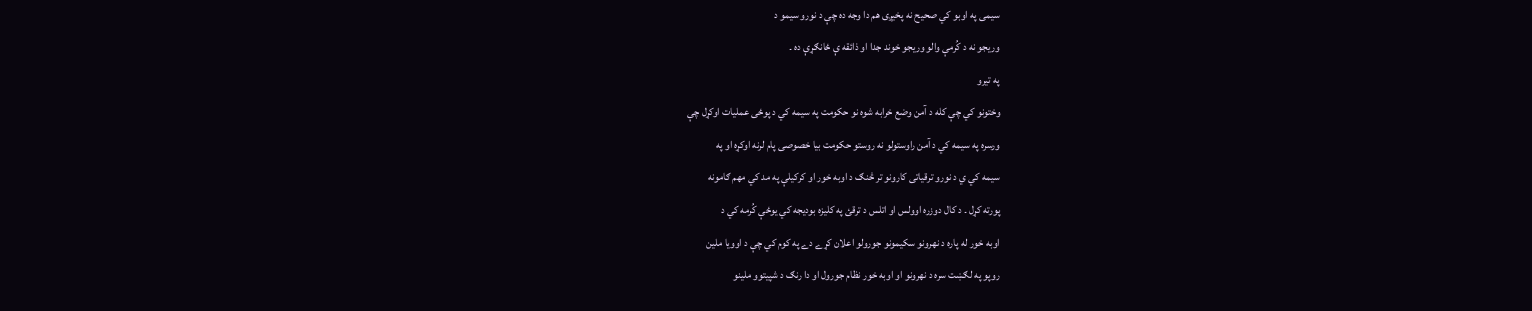سيمی په اوبو کي صحيح نه پخيږی هم دا وجه ده چې د نورو سيمو د
وريجو نه د کُرمې والو وريجو خوند جدا او ذائقه ې ځانګړې ده ۔
په تيرو
وختونو کي چې کله د آمن وضع خرابه شوه نو حکومت په سيمه کي د پوځی عمليات اوکړل چې
ورسره په سيمه کي د آمن راوستولو نه روستو حکومت بيا خصوصی پام لرنه اوکړه او په
سيمه کي ي د نورو ترقياتی کارونو تر څنګ د اوبه خور او کرکيلې په مد کي مهم ګامونه
پورته کړل ۔ د کال دوزره اوولس او اتلس د ترقئ په کليزه بوديجه کي يوځې کُرمه کي د
اوبه خور له پاره د نهرونو سکيمونو جورولو اعلان کړے دے په کوم کي چې د اوويا ملين
روپو په لګښت سره د نهرونو او اوبه خور نظام جورول او دا رنګ د شپيتوو ملينو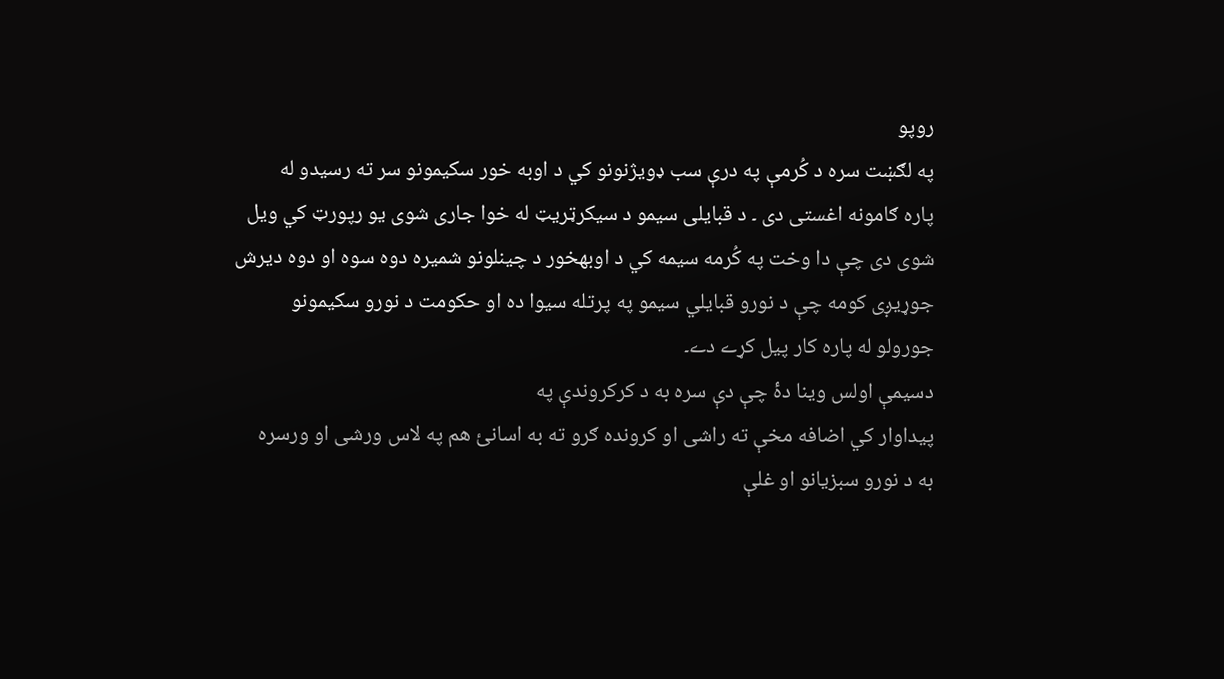روپو
په لګښت سره د کُرمې په درې سب ډويژنونو کي د اوبه خور سکيمونو سر ته رسيدو له
پاره ګامونه اغستی دی ۔ د قبايلی سيمو د سيکرټريټ له خوا جاری شوی يو رپورټ کي ويل
شوی دی چې دا وخت په کُرمه سيمه کي د اوبهخور د چينلونو شميره دوه سوه او دوه ديرش
جوړيږی کومه چې د نورو قبايلي سيمو په پرتله سيوا ده او حکومت د نورو سکيمونو
جورولو له پاره کار پيل کړے دے۔
دسيمې اولس وينا دۀ چې دې سره به د کرکروندې په
پيداوار کي اضافه مخې ته راشی او کرونده ګرو ته به اسانئ هم په لاس ورشی او ورسره
به د نورو سبزيانو او غلې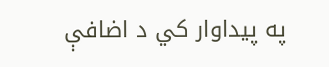په پيداوار کي د اضافې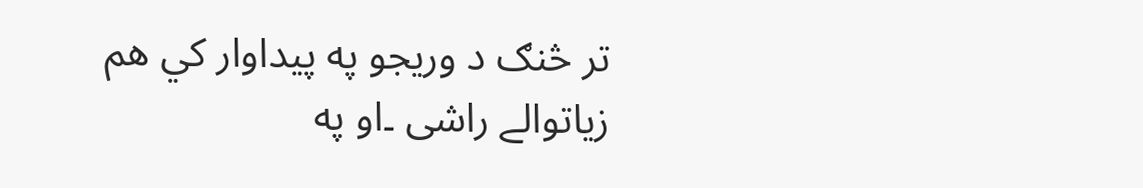تر څنګ د وريجو په پيداوار کي هم
زياتوالے راشی ۔او په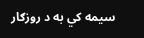سيمه کي به د روزګار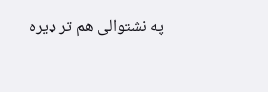په نشتوالی هم تر ډيره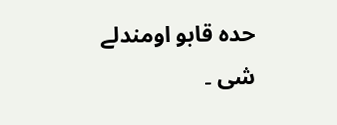حده قابو اومندلے
شی ۔